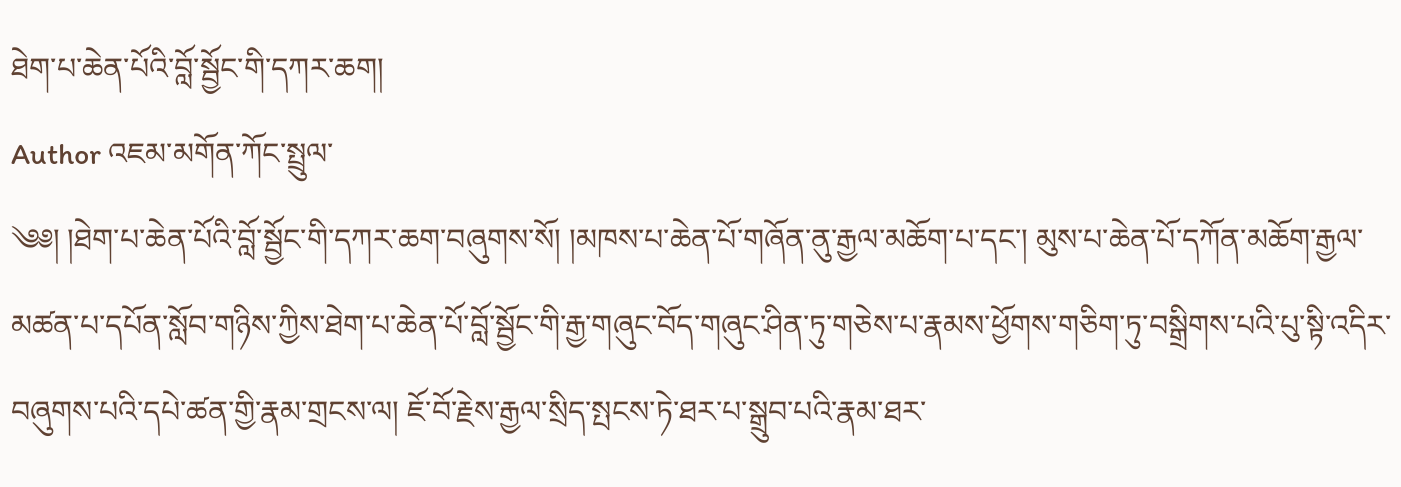ཐེག་པ་ཆེན་པོའི་བློ་སྦྱོང་གི་དཀར་ཆག།
Author འཇམ་མགོན་ཀོང་སྤྲུལ་
༄༅། །ཐེག་པ་ཆེན་པོའི་བློ་སྦྱོང་གི་དཀར་ཆག་བཞུགས་སོ། །མཁས་པ་ཆེན་པོ་གཞོན་ནུ་རྒྱལ་མཆོག་པ་དང་། མུས་པ་ཆེན་པོ་དཀོན་མཆོག་རྒྱལ་མཚན་པ་དཔོན་སློབ་གཉིས་ཀྱིས་ཐེག་པ་ཆེན་པོ་བློ་སྦྱོང་གི་རྒྱ་གཞུང་བོད་གཞུང་ཤིན་ཏུ་གཅེས་པ་རྣམས་ཕྱོགས་གཅིག་ཏུ་བསྒྲིགས་པའི་པུ་སྟི་འདིར་བཞུགས་པའི་དཔེ་ཚན་གྱི་རྣམ་གྲངས་ལ། ཇོ་བོ་རྗེས་རྒྱལ་སྲིད་སྤངས་ཏེ་ཐར་པ་སྒྲུབ་པའི་རྣམ་ཐར་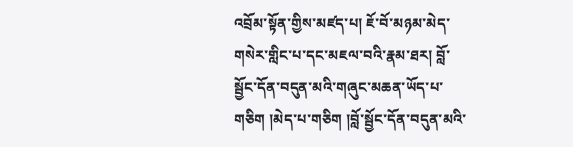འབྲོམ་སྟོན་གྱིས་མཛད་པ། ཇོ་བོ་མཉམ་མེད་གསེར་གླིང་པ་དང་མཇལ་བའི་རྣམ་ཐར། བློ་སྦྱོང་དོན་བདུན་མའི་གཞུང་མཆན་ཡོད་པ་གཅིག །མེད་པ་གཅིག །བློ་སྦྱོང་དོན་བདུན་མའི་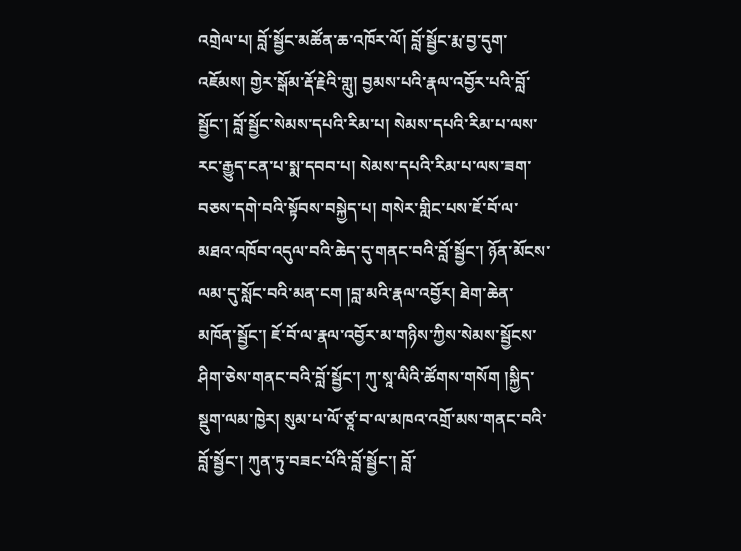འགྲེལ་པ། བློ་སྦྱོང་མཚོན་ཆ་འཁོར་ལོ། བློ་སྦྱོང་རྨ་བྱ་དུག་འཇོམས། གྱེར་སྒོམ་རྡོ་རྗེའི་གླུ། བྱམས་པའི་རྣལ་འབྱོར་པའི་བློ་སྦྱོང་། བློ་སྦྱོང་སེམས་དཔའི་རིམ་པ། སེམས་དཔའི་རིམ་པ་ལས་རང་རྒྱུད་ངན་པ་སྨ་དབབ་པ། སེམས་དཔའི་རིམ་པ་ལས་ཟག་བཅས་དགེ་བའི་སྟོབས་བསྐྱེད་པ། གསེར་གླིང་པས་ཇོ་བོ་ལ་མཐའ་འཁོབ་འདུལ་བའི་ཆེད་དུ་གནང་བའི་བློ་སྦྱོང་། ཉོན་མོངས་ལམ་དུ་སློང་བའི་མན་ངག །བླ་མའི་རྣལ་འབྱོར། ཐེག་ཆེན་མཁོན་སྦྱོང་། ཇོ་བོ་ལ་རྣལ་འབྱོར་མ་གཉིས་ཀྱིས་སེམས་སྦྱོངས་ཤིག་ཅེས་གནང་བའི་བློ་སྦྱོང་། ཀུ་སཱ་ལིའི་ཚོགས་གསོག །སྐྱིད་སྡུག་ལམ་ཁྱེར། སུམ་པ་ལོ་ཙཱ་བ་ལ་མཁའ་འགྲོ་མས་གནང་བའི་བློ་སྦྱོང་། ཀུན་ཏུ་བཟང་པོའི་བློ་སྦྱོང་། བློ་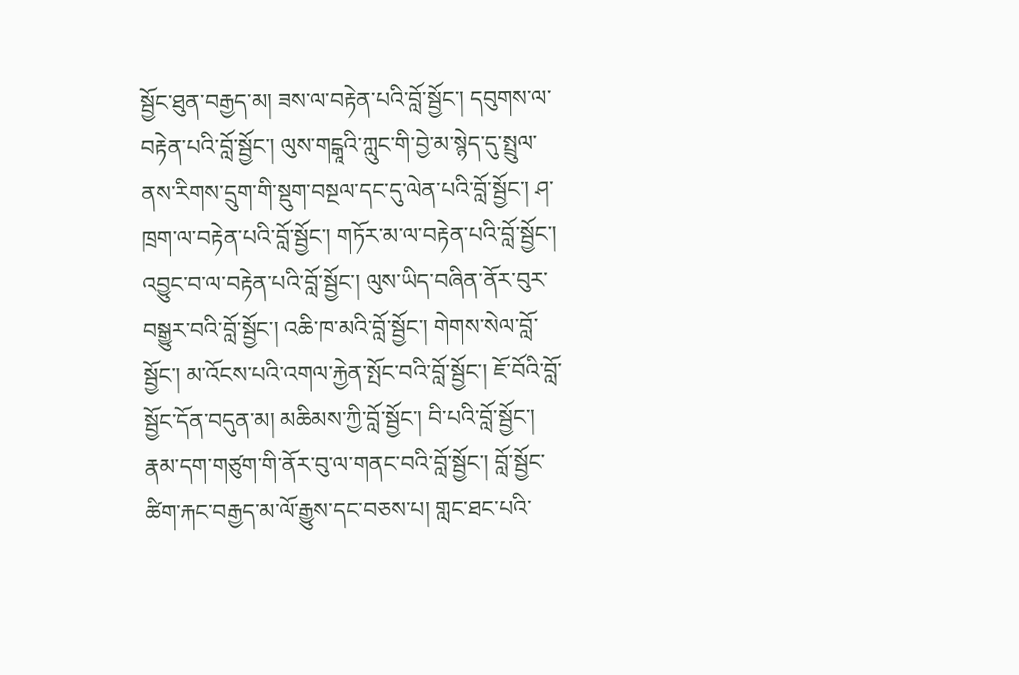སྦྱོང་ཐུན་བརྒྱད་མ། ཟས་ལ་བརྟེན་པའི་བློ་སྦྱོང་། དབུགས་ལ་བརྟེན་པའི་བློ་སྦྱོང་། ལུས་གངྒཱའི་ཀླུང་གི་བྱེ་མ་སྙེད་དུ་སྤྲུལ་ནས་རིགས་དྲུག་གི་སྡུག་བསྔལ་དང་དུ་ལེན་པའི་བློ་སྦྱོང་། ཤ་ཁྲག་ལ་བརྟེན་པའི་བློ་སྦྱོང་། གཏོར་མ་ལ་བརྟེན་པའི་བློ་སྦྱོང་། འབྱུང་བ་ལ་བརྟེན་པའི་བློ་སྦྱོང་། ལུས་ཡིད་བཞིན་ནོར་བུར་བསྒྱུར་བའི་བློ་སྦྱོང་། འཆི་ཁ་མའི་བློ་སྦྱོང་། གེགས་སེལ་བློ་སྦྱོང་། མ་འོངས་པའི་འགལ་རྐྱེན་སྤོང་བའི་བློ་སྦྱོང་། ཇོ་བོའི་བློ་སྦྱོང་དོན་བདུན་མ། མཆིམས་ཀྱི་བློ་སྦྱོང་། བི་པའི་བློ་སྦྱོང་། རྣམ་དག་གཙུག་གི་ནོར་བུ་ལ་གནང་བའི་བློ་སྦྱོང་། བློ་སྦྱོང་ཚིག་རྐང་བརྒྱད་མ་ལོ་རྒྱུས་དང་བཅས་པ། གླང་ཐང་པའི་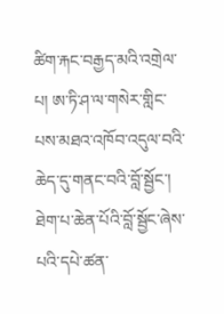ཚིག་རྐང་བརྒྱད་མའི་འགྲེལ་པ། ཨ་ཏི་ཤ་ལ་གསེར་གླིང་པས་མཐའ་འཁོབ་འདུལ་བའི་ཆེད་དུ་གནང་བའི་བློ་སྦྱོང་། ཐེག་པ་ཆེན་པོའི་བློ་སྦྱོང་ཞེས་པའི་དཔེ་ཚན་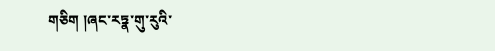གཅིག །ཞང་རཏྣ་གུ་རུའི་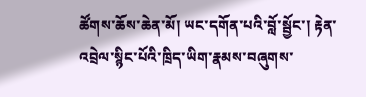ཚོགས་ཆོས་ཆེན་མོ། ཡང་དགོན་པའི་བློ་སྦྱོང་། རྟེན་འབྲེལ་སྙིང་པོའི་ཁྲིད་ཡིག་རྣམས་བཞུགས་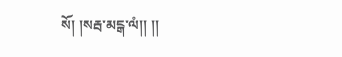སོ། །སརྦ་མངྒ་ལཾ།། །།